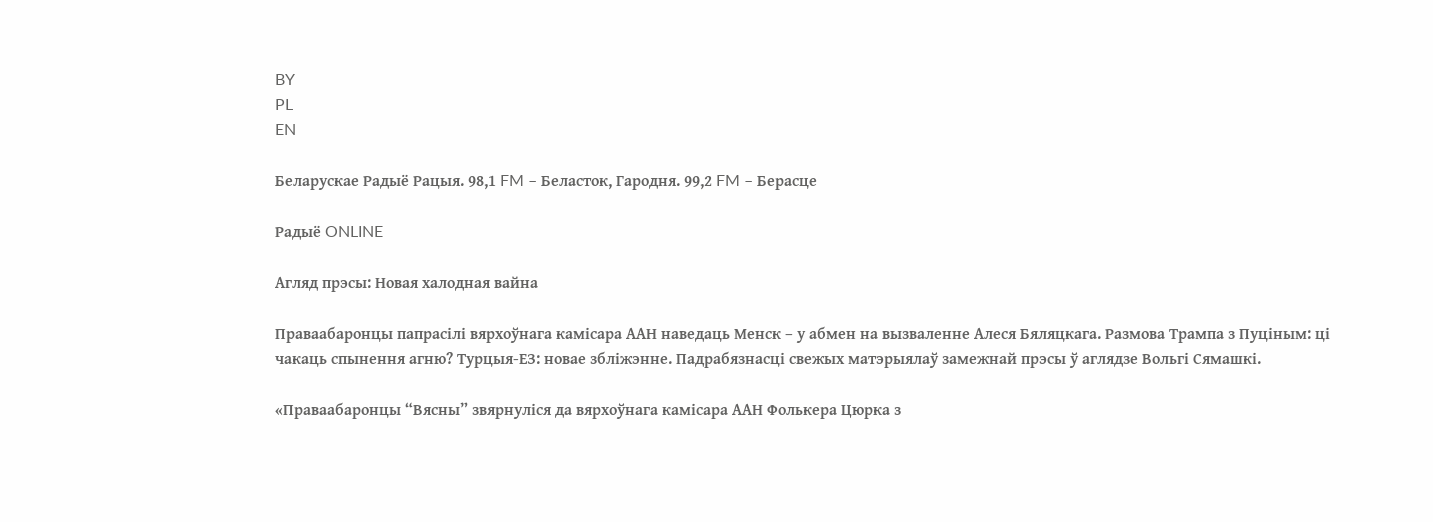BY
PL
EN

Беларускае Радыё Рацыя. 98,1 FM – Беласток, Гародня. 99,2 FM – Берасце

Радыё ONLINE

Агляд прэсы: Новая халодная вайна

Праваабаронцы папрасілі вярхоўнага камісара ААН наведаць Менск – у абмен на вызваленне Алеся Бяляцкага. Размова Трампа з Пуціным: ці чакаць спынення агню? Турцыя-ЕЗ: новае збліжэнне. Падрабязнасці свежых матэрыялаў замежнай прэсы ў аглядзе Вольгі Сямашкі.

«Праваабаронцы “Вясны” звярнуліся да вярхоўнага камісара ААН Фолькера Цюрка з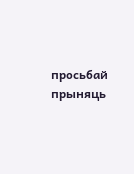просьбай прыняць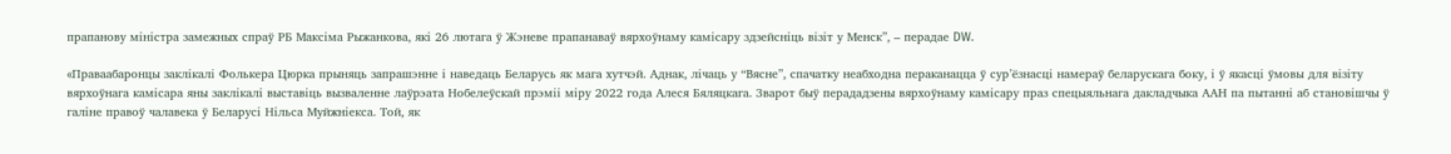прапанову міністра замежных спраў РБ Максіма Рыжанкова, які 26 лютага ў Жэневе прапанаваў вярхоўнаму камісару здзейсніць візіт у Менск”, – перадае DW.

«Праваабаронцы заклікалі Фолькера Цюрка прыняць запрашэнне і наведаць Беларусь як мага хутчэй. Аднак, лічаць у “Вясне”, спачатку неабходна пераканацца ў сур’ёзнасці намераў беларускага боку, і ў якасці ўмовы для візіту вярхоўнага камісара яны заклікалі выставіць вызваленне лаўрэата Нобелеўскай прэміі міру 2022 года Алеся Бяляцкага. Зварот быў перададзены вярхоўнаму камісару праз спецыяльнага дакладчыка ААН па пытанні аб становішчы ў галіне правоў чалавека ў Беларусі Нільса Муйжніекса. Той, як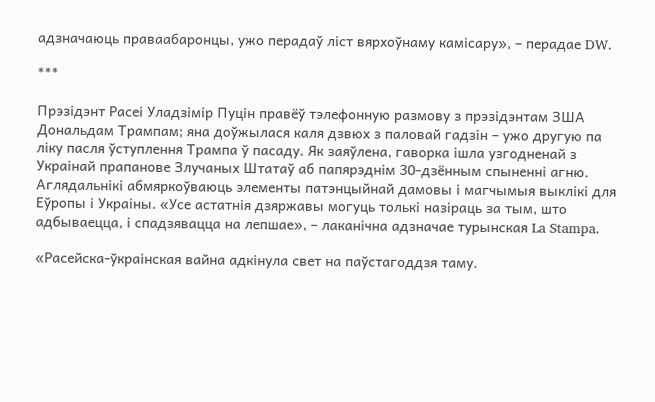адзначаюць праваабаронцы, ужо перадаў ліст вярхоўнаму камісару», – перадае DW.

***

Прэзідэнт Расеі Уладзімір Пуцін правёў тэлефонную размову з прэзідэнтам ЗША Дональдам Трампам; яна доўжылася каля дзвюх з паловай гадзін – ужо другую па ліку пасля ўступлення Трампа ў пасаду. Як заяўлена, гаворка ішла узгодненай з Украінай прапанове Злучаных Штатаў аб папярэднім 30-дзённым спыненні агню. Аглядальнікі абмяркоўваюць элементы патэнцыйнай дамовы і магчымыя выклікі для Еўропы і Украіны. «Усе астатнія дзяржавы могуць толькі назіраць за тым, што адбываецца, і спадзявацца на лепшае», – лаканічна адзначае турынская La Stampa.

«Расейска-ўкраінская вайна адкінула свет на паўстагоддзя таму.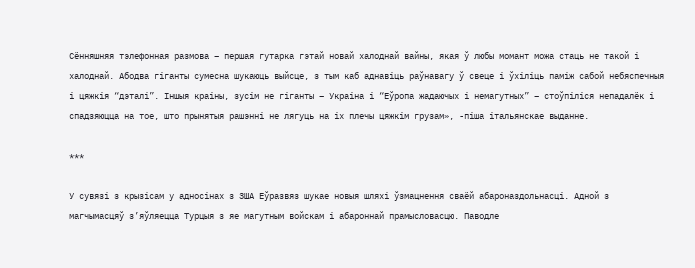Сённяшняя тэлефонная размова – першая гутарка гэтай новай халоднай вайны, якая ў любы момант можа стаць не такой і халоднай. Абодва гіганты сумесна шукаюць выйсце, з тым каб аднавіць раўнавагу ў свеце і ўхіліць паміж сабой небяспечныя і цяжкія “дэталі”. Іншыя краіны, зусім не гіганты – Украіна і “Еўропа жадаючых і немагутных” – стоўпіліся непадалёк і спадзяюцца на тое, што прынятыя рашэнні не лягуць на іх плечы цяжкім грузам», -піша італьянскае выданне.

***

У сувязі з крызісам у адносінах з ЗША Еўразвяз шукае новыя шляхі ўзмацнення сваёй абароназдольнасці. Адной з магчымасцяў з’яўляецца Турцыя з яе магутным войскам і абароннай прамысловасцю. Паводле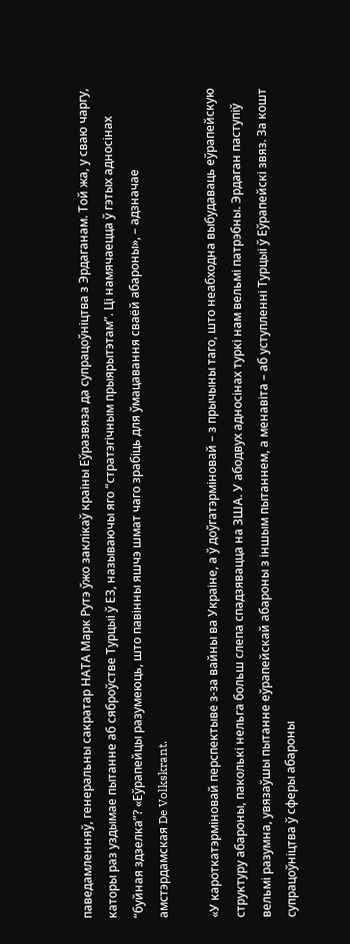паведамленняў, генеральны сакратар НАТА Марк Рутэ ўжо заклікаў краіны Еўразвяза да супрацоўніцтва з Эрдаганам. Той жа, у сваю чаргу, каторы раз уздымае пытанне аб сяброўстве Турцыі ў ЕЗ, называючы яго “стратэгічным прыярытэтам”. Ці намячаецца ў гэтых адносінах “буйная здзелка”? «Еўрапейцы разумеюць, што павінны яшчэ шмат чаго зрабіць для ўмацавання сваёй абароны», – адзначае амстэрдамская De Volkskrant.

«У кароткатэрміновай перспектыве з-за вайны ва Украіне, а ў доўгатэрміновай – з прычыны таго, што неабходна выбудаваць еўрапейскую структуру абароны, паколькі нельга больш слепа спадзявацца на ЗША. У абодвух адносінах туркі нам вельмі патрэбны. Эрдаган паступіў вельмі разумна, увязаўшы пытанне еўрапейскай абароны з іншым пытаннем, а менавіта – аб уступленні Турцыі ў Еўрапейскі звяз. За кошт супрацоўніцтва ў сферы абароны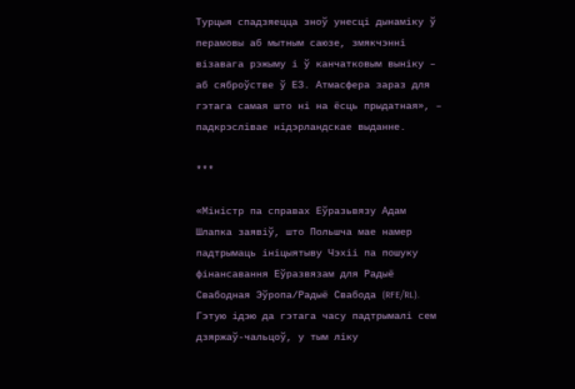Турцыя спадзяецца зноў унесці дынаміку ў перамовы аб мытным саюзе, змякчэнні візавага рэжыму і ў канчатковым выніку – аб сяброўстве ў ЕЗ. Атмасфера зараз для гэтага самая што ні на ёсць прыдатная», – падкрэслівае нідэрландскае выданне.

***

«Міністр па справах Еўразьвязу Адам Шлапка заявіў, што Польшча мае намер падтрымаць ініцыятыву Чэхіі па пошуку фінансавання Еўразвязам для Радыё Свабодная Эўропа/Радыё Свабода (RFE/RL). Гэтую ідэю да гэтага часу падтрымалі сем дзяржаў-чальцоў, у тым ліку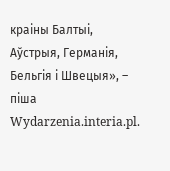краіны Балтыі, Аўстрыя, Германія, Бельгія і Швецыя», – піша Wydarzenia.interia.pl.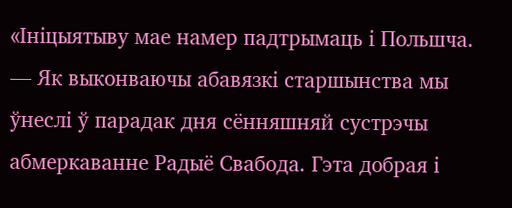«Ініцыятыву мае намер падтрымаць і Польшча. — Як выконваючы абавязкі старшынства мы ўнеслі ў парадак дня сённяшняй сустрэчы абмеркаванне Радыё Свабода. Гэта добрая і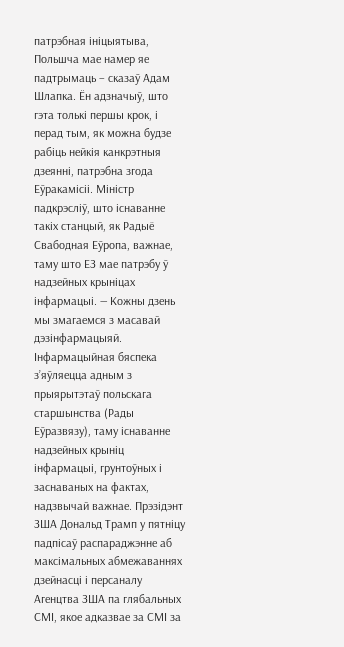патрэбная ініцыятыва, Польшча мае намер яе падтрымаць – сказаў Адам Шлапка. Ён адзначыў, што гэта толькі першы крок, і перад тым, як можна будзе рабіць нейкія канкрэтныя дзеянні, патрэбна згода Еўракамісіі. Міністр падкрэсліў, што існаванне такіх станцый, як Радыё Свабодная Еўропа, важнае, таму што ЕЗ мае патрэбу ў надзейных крыніцах інфармацыі. — Кожны дзень мы змагаемся з масавай дэзінфармацыяй. Інфармацыйная бяспека з’яўляецца адным з прыярытэтаў польскага старшынства (Рады Еўразвязу), таму існаванне надзейных крыніц інфармацыі, грунтоўных і заснаваных на фактах, надзвычай важнае. Прэзідэнт ЗША Дональд Трамп у пятніцу падпісаў распараджэнне аб максімальных абмежаваннях дзейнасці і персаналу Агенцтва ЗША па глябальных СМІ, якое адказвае за СМІ за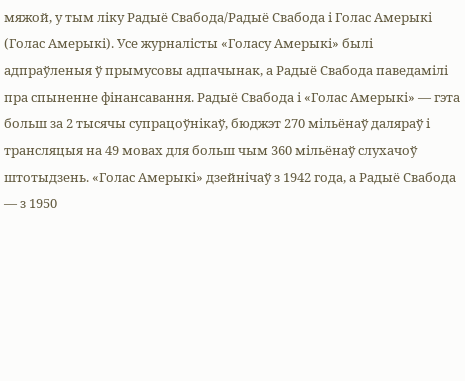мяжой, у тым ліку Радыё Свабода/Радыё Свабода і Голас Амерыкі (Голас Амерыкі). Усе журналісты «Голасу Амерыкі» былі адпраўленыя ў прымусовы адпачынак, а Радыё Свабода паведамілі пра спыненне фінансавання. Радыё Свабода і «Голас Амерыкі» — гэта больш за 2 тысячы супрацоўнікаў, бюджэт 270 мільёнаў даляраў і трансляцыя на 49 мовах для больш чым 360 мільёнаў слухачоў штотыдзень. «Голас Амерыкі» дзейнічаў з 1942 года, а Радыё Свабода — з 1950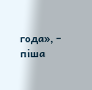года», – піша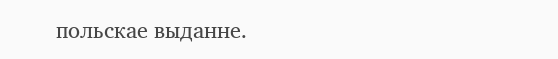польскае выданне.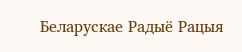Беларускае Радыё Рацыя